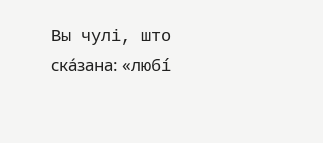Вы чулі, што ска́зана: «любí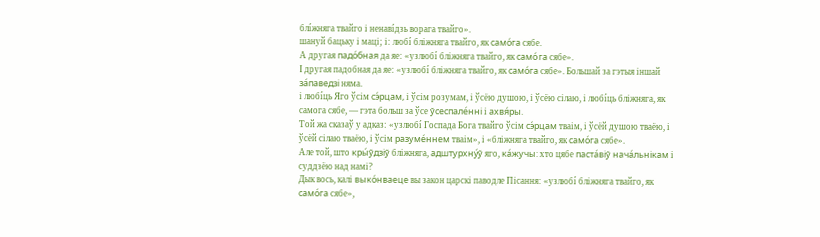блíжняга твайго і ненавíдзь ворага твайго».
шануй бацьку і маці; і: любí бліжняга твайго, як само́га сябе.
А другая падо́бная да яе: «узлюбí бліжняга твайго, як само́га сябе».
І другая падобная да яе: «узлюбí бліжняга твайго, як само́га сябе». Большай за гэтыя іншай за́паведзі няма.
і любíць Яго ўсім сэ́рцам, і ўсім розумам, і ўсёю душою, і ўсёю сілаю, і любíць бліжняга, як самога сябе, — гэта больш за ўсе ўсеспале́нні і ахвя́ры.
Той жа сказаў у адказ: «узлюбí Госпада Бога твайго ўсім сэ́рцам тваім, і ўсёй душою тваёю, і ўсёй сілаю тваёю, і ўсім разуме́ннем тваім», і «бліжняга твайго, як само́га сябе».
Але той, што кры́ўдзіў бліжняга, адштурхну́ў яго, ка́жучы: хто цябе паста́віў нача́льнікам і суддзёю над намі?
Дык вось, калі выко́нваеце вы закон царскі паводле Пісання: «узлюбí бліжняга твайго, як само́га сябе»,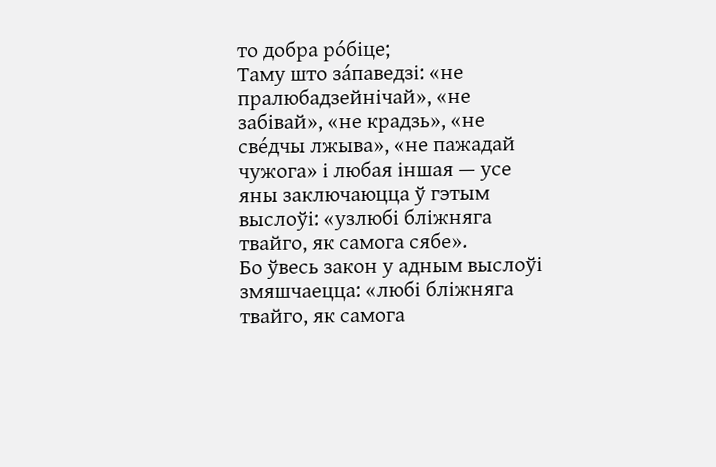то добра ро́біце;
Таму што за́паведзі: «не пралюбадзейнічай», «не забівай», «не крадзь», «не све́дчы лжыва», «не пажадай чужога» і любая іншая — усе яны заключаюцца ў гэтым выслоўі: «узлюбі бліжняга твайго, як самога сябе».
Бо ўвесь закон у адным выслоўі змяшчаецца: «любі бліжняга твайго, як самога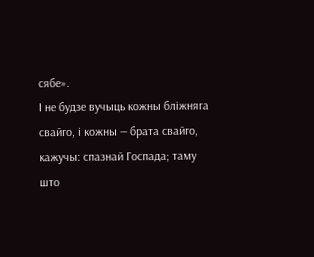сябе».
І не будзе вучыць кожны бліжняга свайго, і кожны — брата свайго, кажучы: спазнай Госпада; таму што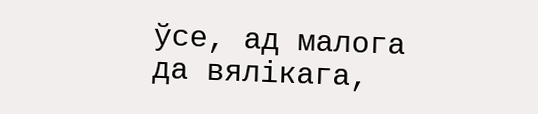ўсе, ад малога да вялікага,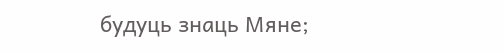будуць знаць Мяне;